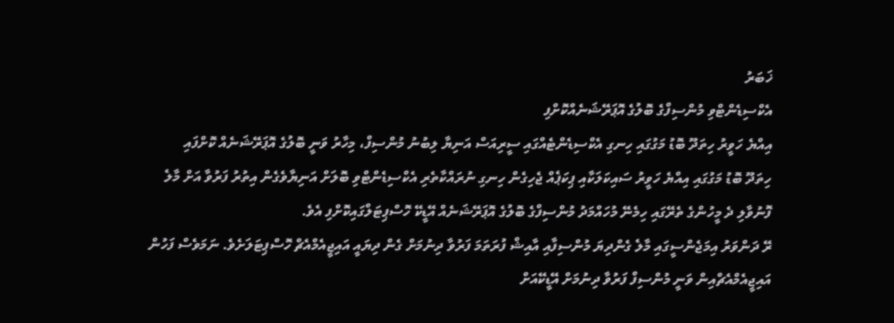ޚަބަރު
އެކްސިޑެންޓްވި މުންސިފްގެ ބޮލުގެ އޮޕަރޭޝަނެއްކޮށްފި
އިއްޔެ ހަވީރު ހިތަދޫ ބޮޑު މަގުގައި ހިނގި އެކްސިޑެންޓެއްގައި ސީރިއަސް އަނިޔާ ލިބުނު މުންސިފް، މިހާރު ވަނީ ބޮލުގެ އޮޕަރޭޝަނެއް ކޮށްފައި
ހިތަދޫ ބޮޑު މަގުގައި އިއްޔެ ހަވީރު ސައިކަލަކާއި ޕިކަޕެއް ޖެހިގެން ހިނގި ނުރައްކާތެރި އެކްސިޑެންޓްވި ބޮލަށް އަނިޔާވެގެން އިތުރު ފަރުވާ އަށް މާލެ ފޮނުވާލި ދެ މީހުންގެ ތެރޭގައި ހިމެނޭ މުހައްމަދު މުންސިފްގެ ބޮލުގެ އޮޕަރޭޝަނެއް އޭޑީކޭ ހޮސްޕިޓަލްގައިކޮށްފި އެވެ.
ރޭ ދަންވަރު އިމަޖެންސީގައި މާލެ ގެންދިޔަ މުންސިފާއި އާއިޝް ފުރަތަމަ ފަރުވާ ދިނުމަށް ގެން ދިޔައީ އައިޖީއެމްއެޗް ހޮސްޕިޓަލަށެވެ. ނަމަވެސް ފަހުން އައިޖީއެމްއެޗްއިން ވަނީ މުންސިފް ފަރުވާ ދިނުމަށް އޭޑީކޭއަށް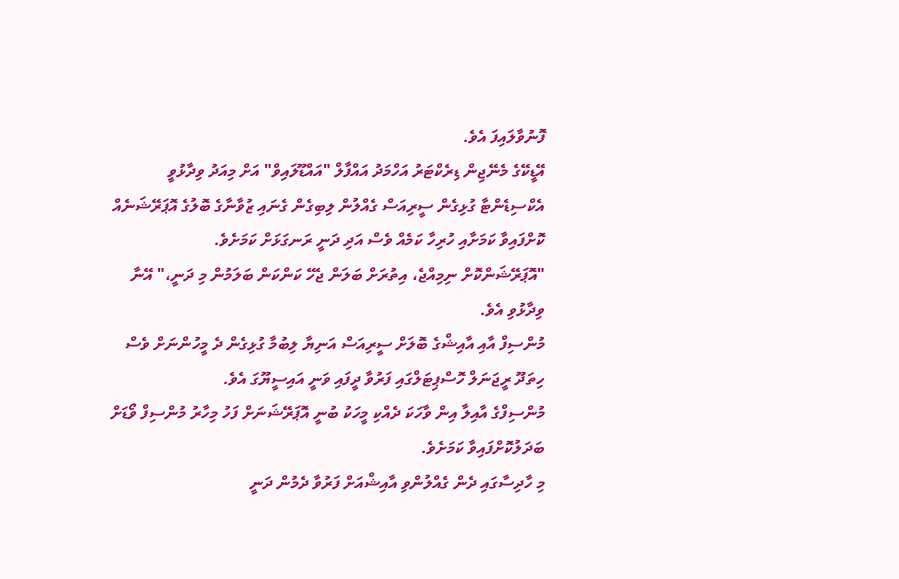ފޮނުވާލައިފަ އެވެ.
އޭޑީކޭގެ މެނޭޖިން ޑިރެކްޓަރު އަހްމަދު އައްފާލް "އައްޑޫލައިވް" އަށް މިއަދު ވިދާޅުވީ އެކްސިޑެންޓާ ގުޅިގެން ސީރިއަސް ގެއްލުން ލިބިގެން ގެނައި ޒުވާނާގެ ބޮލުގެ އޮޕަރޭޝަނެއް ކޮށްފައިވާ ކަމަށާއި ހުރިހާ ކަމެއް ވެސް އަދި ދަނީ ރަނގަޅަށް ކަމަށެވެ.
"އޮޕަރޭޝަންކޮށް ނިމިއްޖެ، އިތުރަށް ބަލަން ޖެހޭ ކަންކަން ބަލަމުން މި ދަނީ،" އޭނާ ވިދާޅުވި އެވެ.
މުންސިފް އާއި އާއިޝްގެ ބޮލަށް ސީރިއަސް އަނިޔާ ލިބުމާ ގުޅިގެން ދެ މީހުންނަށް ވެސް ހިތަދޫ ރީޖަނަލް ހޮސްޕިޓަލްގައި ފަރުވާ ދީފައި ވަނީ އައިސީޔޫގަ އެވެ.
މުންސިފްގެ އާއިލާ އިން ވާހަކަ ދެއްކި މީހަކު ބުނީ އޮޕަރޭޝަނަށް ފަހު މިހާރު މުންސިފް ވޯޑަށް ބަދަލުކޮށްފައިވާ ކަމަށެވެ.
މި ހާދިސާގައި ދެން ގެއްލުންވި އާއިޝްއަށް ފަރުވާ ދެމުން ދަނީ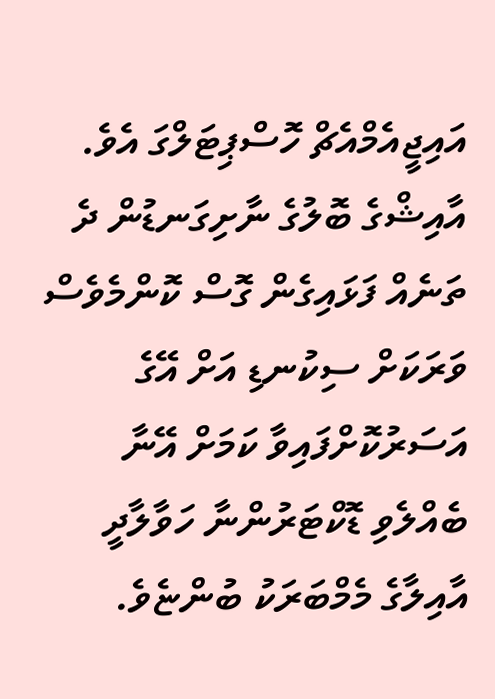އައިޖީއެމްއެޗް ހޮސްޕިޓަލްގަ އެވެ.
އާއިޝްގެ ބޮލުގެ ނާށިގަނޑުން ދެ ތަނެއް ފަޅައިގެން ގޮސް ކޮންމެވެސް ވަރަކަށް ސިކުނޑި އަށް އޭގެ އަސަރުކޮށްފައިވާ ކަމަށް އޭނާ ބެއްލެވި ޑޮކްޓަރުންނާ ހަވާލާދީ އާއިލާގެ މެމްބަރަކު ބުންޏެވެ.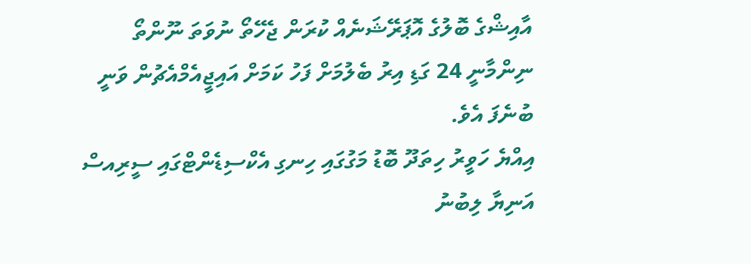އާއިޝްގެ ބޮލުގެ އޮޕަރޭޝަނެއް ކުރަން ޖެހޭތޯ ނުވަތަ ނޫންތޯ ނިންމާނީ 24 ގަޑި އިރު ބެލުމަށް ފަހު ކަމަށް އައިޖީއެމްއެޗުން ވަނީ ބުނެފަ އެވެ.
އިއްޔެ ހަވީރު ހިތަދޫ ބޮޑު މަގުގައި ހިނގި އެކްސިޑެންޓްގައި ސީރިއސް އަނިޔާ ލިބުނު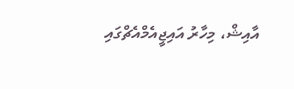އާއިޝް، މިހާރު އައިޖީއެމްއެޗްގައި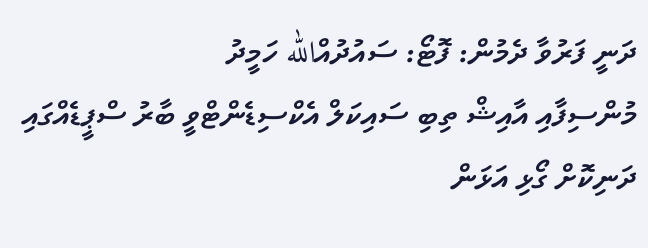ދަނީ ފަރުވާ ދެމުން: ފޮޓޯ: ސައުދުއްالله ހަމީދު
މުންސިފާއި އާއިޝް ތިބި ސައިކަލް އެކްސިޑެންޓްވީ ބާރު ސްޕީޑެއްގައި ދަނިކޮށް ގޯޅި އަޅަން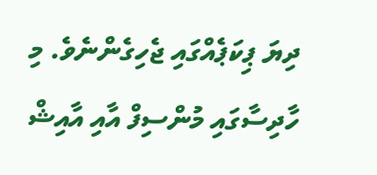ދިޔަ ޕިކަޕެއްގައި ޖެހިގެންނެވެ. މި ހާދިސާގައި މުންސިފް އާއި އާއިޝް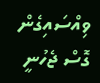ވިއްސައިގެން ގޮސް ޖެހުނީ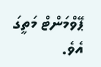ޕޭވްމަންޓް މަތީގަ އެވެ.